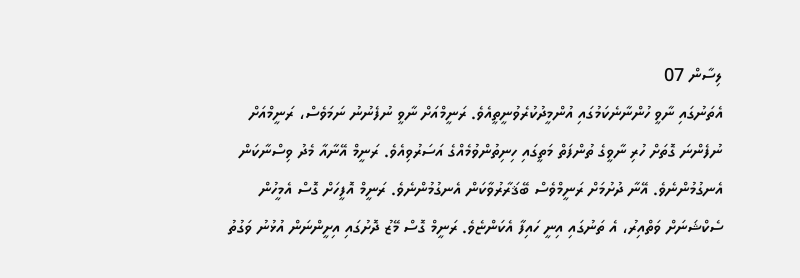ލިސާން 07
އެތަނުގައި ނާވީ ހުންނާނެކަމުގައި އުންމީދުކުރެވުނީތީއެވެ. ރަނީމްއަށް ނާވީ ނުފެނުނު ނަމަވެސް، ރަނީމްއަށް ނުފެންނަ ގޮތަށް ހުރި ނާވީގެ ތުންފަތް މަތީގައި ހިނިތުންވުމެއްގެ އަސަރުވިއެވެ. ރަނީމް އޭނާއާ މެދު ވިސްނާކަން އެނގުމުންނެވެ. އޭނާ ދުށުމަށް ރަނީމްވެސް ބޭޤަރާރުވާކަން އެނގުމުންނެވެ. ރަނީމް އޮފީހަށް ގޮސް އެމީހުން ސެކްޝަނަށް ވަތްއިރު، އެ ތަނުގައި އިނީ ހައިފާ އެކަންޏެވެ. ރަނީމް ގޮސް މޭޒު ދޮށުގައި އިށީންނަން އުޅުނު ވަގުތު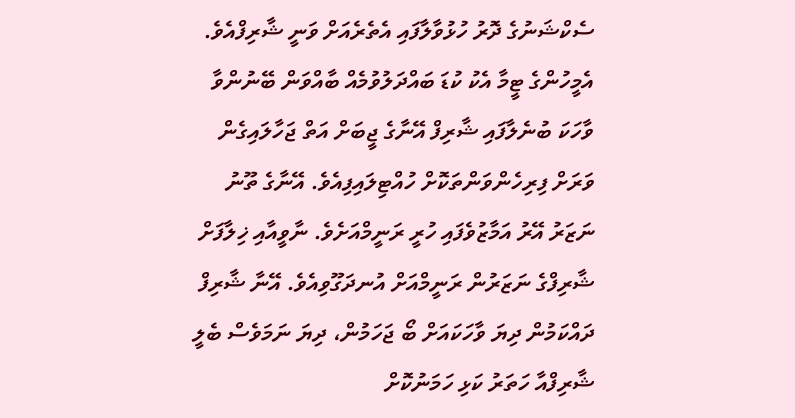ސެކްޝަނުގެ ދޮރު ހުޅުވާލާފައި އެތެރެއަށް ވަނީ ޝާރިފްއެވެ. އެމީހުންގެ ޓީމާ އެކު ކުޑަ ބައްދަލުވުމެއް ބާއްވަން ބޭނުންވާ ވާހަކަ ބުނެލާފައި ޝާރިފް އޭނާގެ ޖީބަށް އަތް ޖަހާލައިގެން ވަރަށް ފިރިހެންވަންތަކޮށް ހުއްޓިލައިފިއެވެ. އޭނާގެ ތޫނު ނަޒަރު އޭރު އަމާޒުވެފައި ހުރީ ރަނީމްއަށެވެ. ނާވީއާއި ޚިލާފަށް ޝާރިފްގެ ނަޒަރުން ރަނީމްއަށް އުނދަގޫވިއެވެ. އޭނާ ޝާރިފް ދައްކަމުން ދިޔަ ވާހަކައަށް ބޯ ޖަހަމުން، ދިޔަ ނަމަވެސް ބެލީ ޝާރިފްއާ ހަތަރު ކަޅި ހަމަނުކޮށް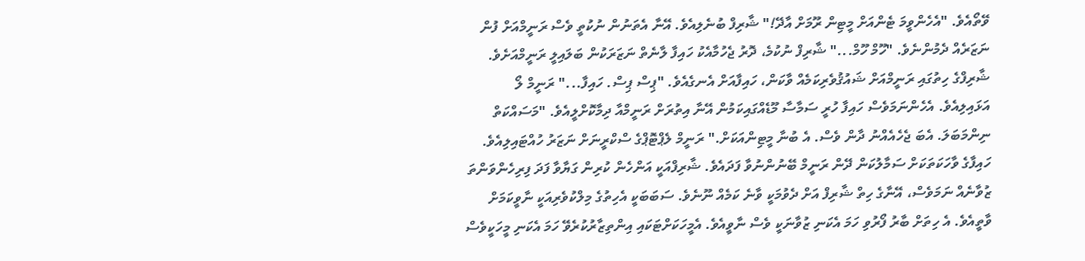ވޭތޯއެވެ. "އެހެންވީމަ ޓެންއަށް މީޓިން ރޫމަށް އާދޭ!" ޝާރިފް ބުނެލިއެވެ. އޭނާ އެތަނުން ނުކުތީ ވެސް ރަނީމްއަށް ފުން ނަޒަރެއް ދެމުންނެވެ. "ހޫމް ހޫމް..." ޝާރިފް ނުކުމެ، ދޮރު ޖެހުމާއެކު ހައިފާ ލާނެތް ނަޒަރަކުން ބަލައިލީ ރަނީމްއަށެވެ. ޝާރިފްގެ ހިތުގައި ރަނީމްއަށް ޝައުޤުވެރިކަމެއް ވާކަން، ހައިފާއަށް އެނގެއެވެ. "ޕިސް ޕިސް. ހައިފާ..." ރަނީމް ލޯ އަޅައިލިއެވެ. އެހެންނަމަވެސް ހައިފާ ހުރީ ސަމާސާ މޫޑެއްގައިކަމުން އޭނާ އިތުރަށް ރަނީމްއާ ދިމާކޮށްލީއެވެ. "މަސައްކަތް ނިންމަބަލަ. އެބަ ޖެހެއެއްނު ދާން ވެސް. އެ ބުނާ މީޓިންއަކަށް." ރަނީމް ލެޕްޓޮޕްގެ ސްކްރީނަށް ނަޒަރު ހުއްޓައިލިއެވެ. ހައިފާގެ ވާހަކަތަކަށް ސަމާލުކަން ދޭން ރަނީމް ބޭނުންނުވާ ފަދައެވެ. ޝާރިފްއަކީ އަންހެން ކުރިން ގަޔާވާ ފަދަ ފިރިހެންވަންތަ ޒުވާނެއް ނަމަވެސް، އޭނާގެ ހިތް ޝާރިފް އަށް ދެވުމަކީ ވާނެ ކަމެއް ނޫނެވެ. ސަބަބަކީ އެހިތުގެ މިލްކުވެރިއަކީ ނާވީކަމަށް ވާތީއެވެ. އެ ހިތަށް ބާރު ފޯރުވި ހަމަ އެކަނި ޒުވާނަކީ ވެސް ނާވީއެވެ. އެމީހަކަށްޓަކައި އިންތިޒާރުކުރެވޭ ހަމަ އެކަނި މީހަކީވެސް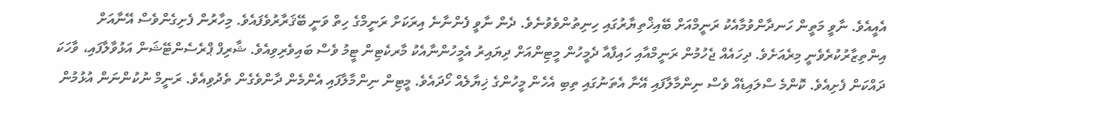އެއީއެވެ. ނާވީ މަތީން ހަނދާންވުމާއެކު ރަނީމްއަށް ބޭއިޚްތިޔާރުގައި ހިނިތުންވެވުނެވެ. ދެން ނާވީ ފެންނާނެ އިރަކަށް ރަނީމްގެ ހިތް ވަނީ ބޭޤަރާރުވެފައެވެ. މިހާރުން ފެށިގެންވެސް އޭނާއަށް އިންތިޒާރުކުރެވެނީ މިރެއަށެވެ. ދިހައެއް ޖެހުމުން ރަނީމްއާއި ހައިފާއާ ދެމީހުން މީޓިންއަށް ދިޔައިރު އެމީހުންނާއެކު މާރކެޓިން ޓީމު ވެސް ބައިވެރިވިއެވެ. ޝާރިފް ޕްރެސެންޓޭޝަން އަޅުވާލާފައި، ވާހަކަ ދައްކަން ފެށިއެވެ. ކޮންމެ ސްލައިޑެއް ވެސް ނިންމާލާފައި އޭނާ އެތަނުގައި ތިބި އެހެން މީހުންގެ ޚިޔާލެއް ހޯދައެވެ. މީޓިން ނިންމާލާފައި އެންމެން ދާންވެގެން ތެދުވިއެވެ. ރަނީމް ނުކުންނަން އުޅުމުން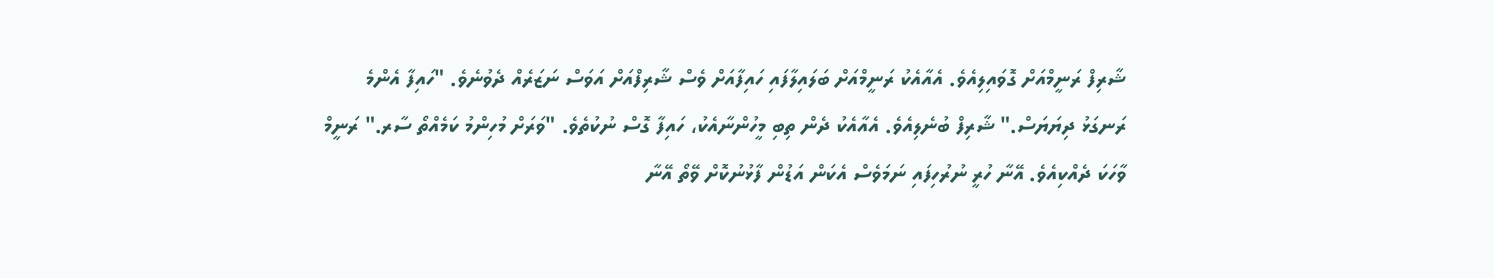ޝާރިފް ރަނީމްއަށް ގޮވައިލިއެވެ. އެއާއެކު ރަނީމްއަށް ބަލައިލާފައި ހައިފާއަށް ވެސް ޝާރިފްއަށް އަވަސް ނަޒަރެއް ދެވުނެވެ. "ހައިފާ އެންމެ ރަނގަޅު ދިޔަޔަސް." ޝާރިފް ބުނެލިއެވެ. އެއާއެކު ދެން ތިބި މީހުންނާއެކު، ހައިފާ ގޮސް ނުކުތެވެ. "ވަރަށް މުހިންމު ކަމެއްތޯ ސާރ." ރަނީމް ވާހަކަ ދެއްކިއެވެ. އޭނާ ހުރީ ނުރުހިފައި ނަމަވެސް އެކަން އަޑުން ފާޅުނުކޮށް ވޭތޯ އޭނާ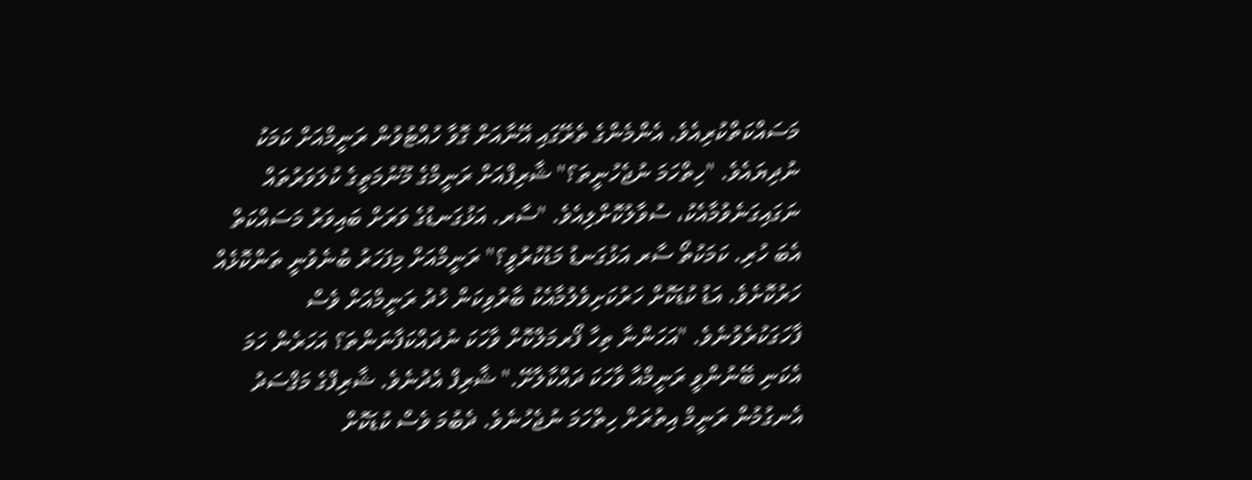މަސައްކަތްކުރިއެވެ. އެންމެންގެ ތެރޭގައި އޭނާއަށް ގޮވާ ހުއްޓުވުން ރަނީމްއަށް ކަމަކު ނުދިޔައެވެ. "ހިތްހަމަ ނުޖެހުނީތަ؟" ޝާރިފްއަށް ރަނީމްގެ މޫނުމަތީގެ ކުލަވަރުތައް ނަގައިގަނެވުމާއެކު، ސުވާލުކޮށްލިއެވެ. "ސާރ. އަޅުގަނޑުގެ ވަރަށް ބައިވަރު މަސައްކަތް އެބަ ހުރި. ކަމަކުތޯ ސާރ އަޅުގަނޑު މަޑުކުރުވީ؟" ރަނީމްއަށް މިފަހަރު ބުނެވުނީ ތަންކޮޅެއް ހަރުކޮށެވެ. އަޑު ކުޑަކޮށް ހަރުކަށިވެލުމާއެކު ބާރުވިކަން ޚުދު ރަނީމްއަށް ވެސް ފާހަގަކުރެވުނެވެ. "އަހަންނާ ތިހާ ފޯރމަލްކޮށް ވާހަކަ ނުދައްކަފާނަންތަ؟ އަހަރެން ހަމަ އެކަނި ބޭނުންވީ ރަނީމްއާ ވާހަކަ ދައްކާލާށޭ." ޝާރިފް އެދުނެވެ. ޝާރިފްގެ މަޤްސަދު އެނގުމުން ރަނީމް އިތުރަށް ހިތްހަމަ ނުޖެހުނެވެ. ދެބުމަ ވެސް ކުޑަކޮށް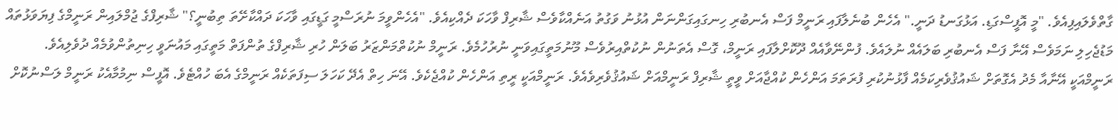ގާތްވެލައިފިއެވެ. "މީ އޮފީސްގަޑި. އަޅުގަނޑު ދަނީ." އެހެން ބުނެލާފައި ރަނީމް ފަސް އެނބުރި ހިނގައިގަންނަން އުޅުނު ވަގުތު އަނެއްކާވެސް ޝާރިފް ވާހަކަ ދެއްކިއެވެ. "އެހެންވީމަ ނުރަސްމީ ގަޑީގައި ވާހަކަ ދައްކާށޭތަ ތިބުނީ؟" ޝާރިފްގެ ޖުމްލައިން ރަނީމްގެ ފިޔަވަޅުތައް މަޑުޖެހިލި ނަމަވެސް އޭނާ ފަސް އެނބުރި ބަލައެއް ނުލައެވެ. ފުންނޭވާއެއް ދޫކޮށްލާފައި ރަނީމް، ގޮސް އެތަނުން ނުކުތްއިރުވެސް މޫނުމަތީގައިވަނީ ނުރުހުމެވެ. ރަނީމް ނުކުތްމަންޒަރު ބަލަން ހުރި ޝާރިފްގެ ތުންފަތް މަތީގައި މައުނަވީ ހިނިތުންވުމެއް ދުވެލިއެވެ. ރަނީމްއަކީ އޭނާއާ މެދު އެގޮތަށް ޝައުޤުވެރިކަމެއް ފާޅުނުކުރި ފުރަތަމަ އަންހެން ކުއްޖާއަށް ވީތީ ޝާރިފް ރަނީމްއަށް ޝައުޤުވެރިވެއެވެ. ރަނީމްއަކީ ރީތި އަންހެން ކުއްޖެކެވެ. އޭނަ ހިތް އެދޭ ކަހަލަ ސިފަތަކެއް ރަނީމްގެ އެބަ ހުއްޓެވެ. އޮފީސް ނިމުމާއެކު ރަނީމް ލަސްނުކޮށް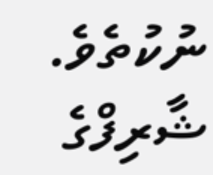ނުކުތެވެ. ޝާރިފްގެ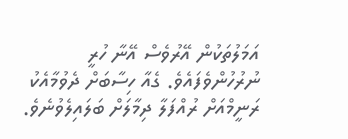އަމަލުތަކުން އޭރުވެސް އޭނާ ހުރީ ނުރުހުންވެފައެވެ. ގެއާ ހިސާބަށް ދެވުމާއެކު ރަނީމްއަށް ރުއްފަލާ ދިމާލަށް ބަލައިލެވުނެވެ.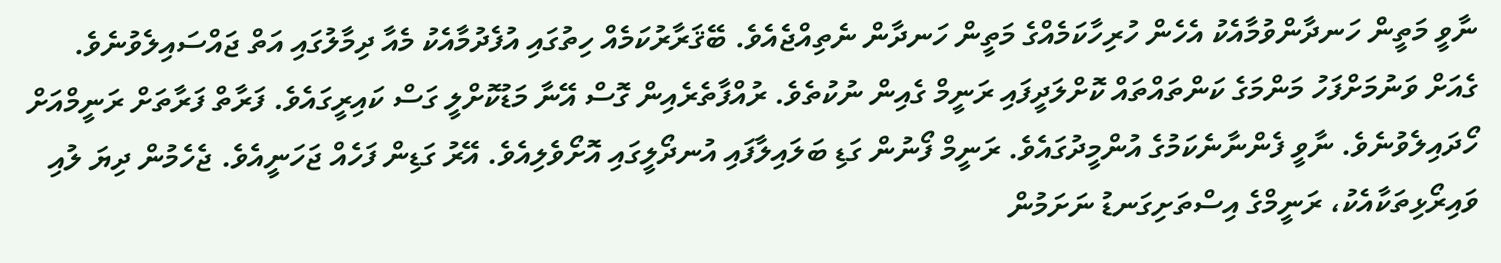ނާވީ މަތީން ހަނދާންވުމާއެކު އެހެން ހުރިހާކަމެއްގެ މަތީން ހަނދާން ނެތިއްޖެއެވެ. ބޭޤަރާރުކަމެއް ހިތުގައި އުފެދުމާއެކު މެއާ ދިމާލުގައި އަތް ޖައްސައިލެވުނެވެ. ގެއަށް ވަނުމަށްފަހު މަންމަގެ ކަންތައްތައް ކޮށްލަދީފައި ރަނީމް ގެއިން ނުކުތެވެ. ރުއްފާތެރެއިން ގޮސް އޭނާ މަޑުކޮށްލީ ގަސް ކައިރީގައެވެ. ފަރާތް ފަރާތަށް ރަނީމްއަށް ހޯދައިލެވުނެވެ. ނާވީ ފެންނާނެކަމުގެ އުންމީދުގައެވެ. ރަނީމް ފޯނުން ގަޑި ބަލައިލާފައި އުނދޯލީގައި އޮށޯވެލިއެވެ. އޭރު ގަޑިން ފަހެއް ޖަހަނީއެވެ. ޖެހެމުން ދިޔަ ލުއި ވައިރޯޅިތަކާއެކު، ރަނީމްގެ އިސްތަށިގަނޑު ނަށަމުން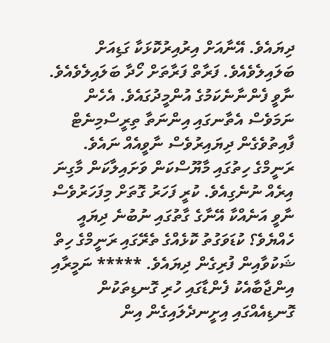ދިޔައެވެ. އޭނާއަށް އިރުއިރުކޮޅަކާ ގަޑިއަށް ބަލައިލެވެއެވެ. ފަރާތް ފަރާތަށް ހޯދާ ބަލައިލެވެއެވެ. ނާވީ ފެންނާނެކަމުގެ އުންމީދުގައެވެ. އެހެން ނަމަވެސް އެތާނގައި އިންނަތާ ތިރީސްމިނެޓް ފާއިތުވެގެން ދިޔައިރުވެސް ނާވީއެއް ނައެވެ. ރަނީމްގެ ހިތުގައި މާޔޫސްކަން ވަށައިލާކަން މާގިނަ އިރެއް ނުނެގިއެވެ. ކުރީ ފަހަރު ގޮތަށް މިފަހަރުވެސް ނާވީ އަނެއްކާ އޭނާގެ ގާތުގައި ނުބުނެ ދިޔައީ ހެއްޔެވެ؟ ކުޑަވަގުތު ކޮޅެއްގެ ތެރޭގައި ރަނީމްގެ ހިތް ޝަކުވާއިން ފުރިގެން ދިޔައެވެ. ***** ނަމީރާއި އިންޖާބާއެކު ފެންޑާގައި ހުރި ގޮނޑިތަކުން ގޮނޑިއެއްގައި އިށީނދެލައިގެން އިން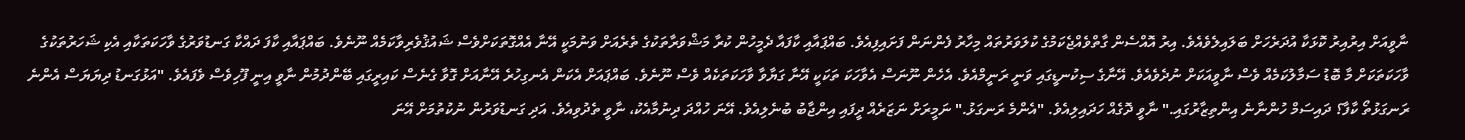ނާވީއަށް އިރުއިރު ކޮޅަކާ އުދަރެހަށް ބަލައިލެވެއެވެ. އިރު އޮއްސެން ގާތްވެއްޖެކަމުގެ ކުލަވަރުތައް މިހާރު ފެންނަން ފަށައިފިއެވެ. ބައްޕައާއި ކާފައާ ދެމީހުން ކުރާ މަޝްވަރާތަކުގެ ތެރެއަށް ވަނުމަކީ އޭނާ އެއްގޮތަކަށްވެސް ޝައުޤުވެރިވާކަމެއް ނޫނެވެ. ބައްޕައާއި ކާފަ ދައްކާ ގަނޑުވަރުގެ ވާހަކަތަކާއި އެކި ޝަހަރުތަކުގެ ވާހަކަތަކަށް މާ ބޮޑު ސަމާލުކަމެއް ވެސް ނާވީއަކަށް ނުދެވެއެވެ. އޭނާގެ ސިކުނޑީގައި ވަނީ ރަނީމްއެވެ. އެހެން ނޫނަސް އެވާހަކަ ތަކަކީ އޭނާ ގަޔާވާ ވާހަކަތަކެއް ވެސް ނޫނެވެ. ބައްޕައަށް އެކަން އެނގިހުރެ އޭނާއަށް ގޮވާ ގެނެސް ކައިރީގައި ބޭންދުމުން ނާވީ އިނީ ފޫހިވެސް ވެފައެވެ. "އަޅުގަނޑު ދިޔަޔަސް އެންނެ ރަނގަޅުތޯ ކާފާ؟ ދައިސަމް ހުންނާނެ އިންތިޒާރުގައި." ނާވީ ދޮގެއް ހަދައިލިއެވެ. "އެންމެ ރަނގަޅު." ނަމީރަށް ނަޒަރެއް ދީފައި އިންޖާބު ބުނެލިއެވެ. އޭނަ ހުއްދަ ދިނުމާއެކު، ނާވީ ތެދުވިއެވެ. އަދި ގަނޑުވަރުން ނުކުތުމަށް އޭނަ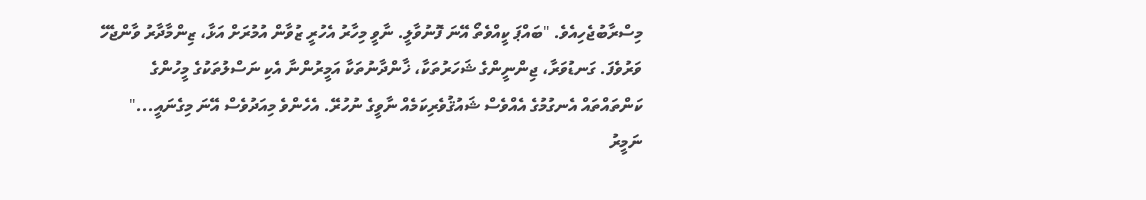މިސްރާބުޖެހިއެވެ. "ބައްޕަ ކީއްވެތޯ އޭނަ ފޮނުވާލީ. ނާވީ މިހާރު އެހުރީ ޒުވާން އުމުރަށް އަޅާ، ޒިންމާދާރު ވާންޖެހޭ ވަރުވެފަ. ގަނޑުވަރާ، ޖިންނީންގެ ޝަހަރުތަކާ، ޚާންދާނުތަކާ އަމީރުންނާ އެކި ނަސްލުތަކުގެ މީހުންގެ ކަންތައްތައް އެނގުމުގެ އެއްވެސް ޝައުޤުވެރިކަމެއް ނާވީގެ ނުހުރޭ. އެހެންވެ މިއަދުވެސް އޭނަ މިގެނައީ..." ނަމީރު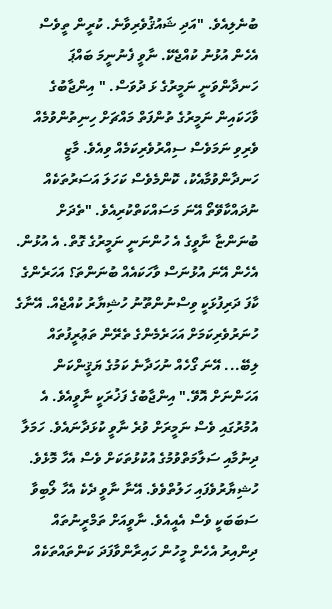ބުނެލިއެވެ. "އަދި ޝައުޤުވެރިވާނެ. ކުރީން ތީވެސް އެހެން އުޅުނު ކުއްޖެކޭ. ނާވީ ފެނުނީމަ ބައްޕަ ހަނދާންވަނީ ނަމީރުގެ ޅަ ދުވަސް. " އިންޖާބުގެ ވާހަކައިން ނަމީރުގެ ތުންފަތް މައްޗަށް ހިނިތުންވުމެއް ވެރިވި ނަމަވެސް ސިއްރުވެރިކަމެއް ވިއެވެ. މާޒީ ހަނދާންވުމާއެކު، ކޮންމެވެސް ކަހަލަ އަސަރުތަކެއް ނުދައްކާވޭތޯ އޭނަ މަސައްކަތްކުރިއެވެ. "ތެދަށް ބުނަންޏާ ނާވީގެ އެ ހުންނަނީ ނަމީރުގެ ގޮތް. އެ އުޅުން. އެހެން އޭނަ އުޅުނަސް ވާހަކައެއް ބުނަންތަ؟ އަހަރެންގެ ކާފަ ދަރިފުޅަކީ ވިސްނުންތޫނު ހުޝިޔާރު ކުއްޖެއް. އޭނާގެ ހުނަރުވެރިކަމަށް އަހަރެމެންގެ ތެރޭން ތަޢުރީފުތައް ލިބޭ... އޭނަ ގޯހެއް ނުހަދާނެ ކަމުގެ ޔަޤީންކަން އަހަންނަށް އޮވޭ." އިންޖާބުގެ ފަޚުރަކީ ނާވީއެވެ. އެ އުމުރުގައި ވެސް ނަމީރަށް ވުރެ ނާވީ ކުޅަދާނައެވެ. ހަމަލާ ދިނުމާއި ސަލާމަތްވުމުގެ އުކުޅުތަކަށް ވެސް އެހާ މޮޅެވެ. ހުޝިޔާރުވެފައި ހަލުތްވެވެ. އޭނާ ނާވީ ދެކެ އެހާ ލޯބިވާ ސަބަބަކީ ވެސް އެއީއެވެ. ނާވީއަށް ތަމްރީނުތައް ދިންއިރު އެހެން މީހުން ހައިރާންވާފަދަ ކަންތައްތަކެއް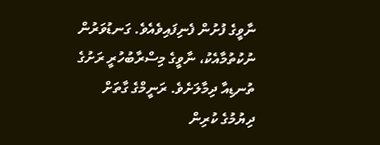ނާވީގެ ފުށުން ފެނިފައިވެއެވެ. ގަނޑުވަރުން ނުކުތުމާއެކު، ނާވީގެ މިސްރާބުހުރީ ރަށުގެ ތުނޑިއާ ދިމާލަށެވެ. ރަނީމްގެ ގާތަށް ދިޔުމުގެ ކުރިން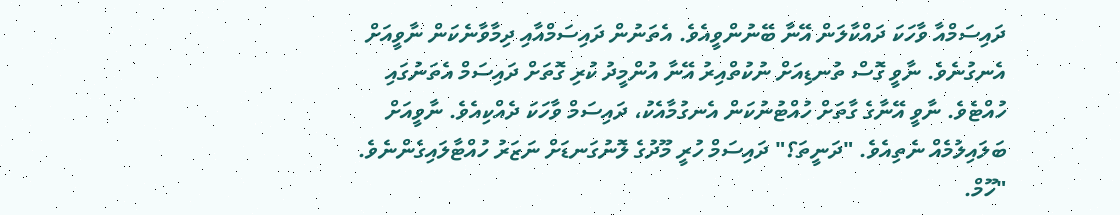ދައިސަމްއާ ވާހަކަ ދައްކާލަން އޭނާ ބޭނުންވީއެވެ. އެތަނުން ދައިސަމްއާއި ދިމާވާނެކަން ނާވީއަށް އެނގުނެވެ. ނާވީ ގޮސް ތުނޑިއަށް ނުކުތްއިރު އޭނާ އުންމީދު ކުރި ގޮތަށް ދައިސަމް އެތަނުގައި ހުއްޓެވެ. ނާވީ އޭނާގެ ގާތަށް ހުއްޓުނުކަން އެނގުމާއެކު، ދައިސަމް ވާހަކަ ދެއްކިއެވެ. ނާވީއަށް ބަލައިލުމެއް ނެތިއެވެ. "ދަނީތަ؟" ދައިސަމް ހުރީ މޫދުގެ ލޮނުގަނޑަށް ނަޒަރު ހުއްޓާލައިގެންނެވެ. "ހޫމް.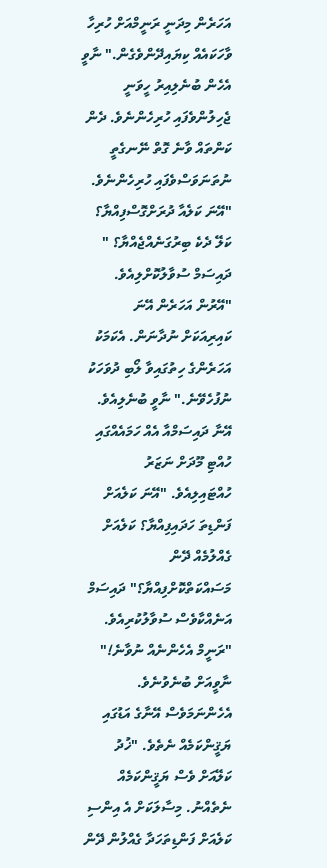އަހަރެން މިދަނީ ރަނީމްއަށް ހުރިހާ ވާހަކައެއް ކިޔައިދޭންވެގެން." ނާވީ އެހެން ބުނެލިއިރު ހީވަނީ ޖެހިލުންވެފައި ހުރިހެންނެވެ. ދެން ކަންތައް ވާނެ ގޮތް ނޭނގެތީ ނުތަނަވަސްވެފައި ހުރިހެންނެވެ. "އޭނަ ކަލެއާ ދުރަށްގޮސްފިއްޔާ؟ ކަލޭ ދެކެ ބިރުގަނެއްޖެއްޔާ؟ " ދައިސަމް ސުވާލުކޮށްލިއެވެ. "އޭރުން އަހަރެން އޭނަ ކައިރިއަކަށް ނުދާނަން. އެކަމަކު އަހަރެންގެ ހިތުގައިވާ ލޯބި ދުވަހަކު ނުފުހެވޭނެ." ނާވީ ބުނެލިއެވެ. އޭނާ ދައިސަމްއާ އެއް ހަމައެއްގައި ހުއްޓި މޫދަށް ނަޒަރު ހުއްޓައިލިއެވެ. "އޭނަ ކަލެއަށް ފަންޑިތަ ހަދައިފިއްޔާ؟ ކަލެއަށް ގެއްލުމެއް ދޭން މަސައްކަތްކޮށްފިއްޔާ؟" ދައިސަމް އަނެއްކާވެސް ސުވާލުކުރިއެވެ. "ރަނީމް އެހެންނެއް ނުވާނެ!" ނާވީއަށް ބުނެވުނެވެ. އެހެންނަމަވެސް އޭނާގެ އަޑުގައި ޔަޤީންކަމެއް ނެތެވެ. "ޚުދު ކަލޭއަށް ވެސް ޔަޤީންކަމެއް ނެތެއްނު. މިސާލަކަށް އެ އިންސި ކަލެއަށް ފަންޑިތަހަދާ ގެއްލުން ދޭން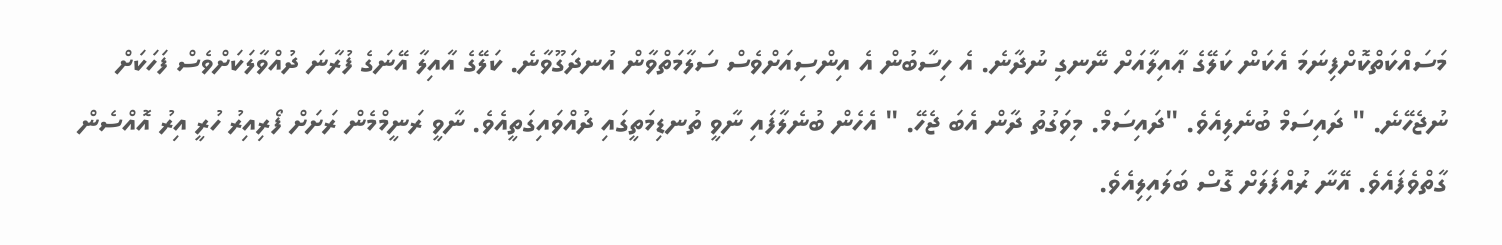މަސައްކަތްކޮށްފިނަމަ އެކަން ކަލޭގެ ޢާއިލާއަށް ނޭނގި ނުދާނެ. އެ ހިސާބުން އެ އިންސިއަށްވެސް ސަލާމަތްވާން އުނދަގޫވާނެ. ކަލޭގެ އާއިލާ އޭނަގެ ފުރާނަ ދުއްވާލަކަށްވެސް ފަހަކަށް ނުޖެހޭނެ. " ދައިސަމް ބުނެލިއެވެ. "ދައިސަމް. މިވަގުތު ދާން އެބަ ޖެހޭ. " އެހެން ބުނެލާފައި ނާވީ ތުނޑިމަތީގައި ދުއްވައިގަތީއެވެ. ނާވީ ރަނީމްމެން ރަށަށް ފޯރިއިރު ހުރީ އިރު އޮއްސެން ގާތްވެފައެވެ. އޭނާ ރުއްފަލަށް ގޮސް ބަލައިލިއެވެ.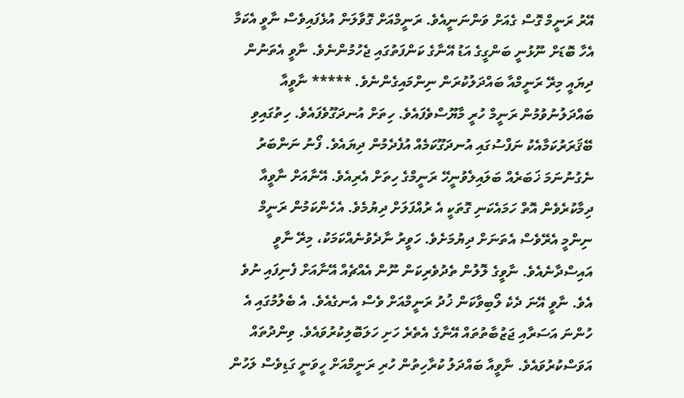އޭރު ރަނީމް ގޮސް ގެއަށް ވަންނަނީއެވެ. ރަނީމްއަށް ގޮވާލަން އުޅެފައިވެސް ނާވީ އެކަމާ އެހާ ބޮޑަށް ނޫޅުނީ ބަންގީގެ އަޑު އޭނާގެ ކަންފަތުގައި ޖެހުމުންނެވެ. ނާވީ އެތަނުން ދިޔައީ މިރޭ ރަނީމްއާ ބައްދަލުކުރަން ނިންމައިގެންނެވެ. ***** ނާވީއާ ބައްދަލުނުވުމުން ރަނީމް ހުރީ މާޔޫސްވެފައެވެ. ހިތަށް އުނދަގޫވެފައެވެ. ހިތުގައިވި ބޭޤަރަރުކަމާއެކު ނަފްސުގައި އުނދަގޫކަމެއް އުފެދެމުން ދިޔައެވެ. ފޯނު ނަންބަރު ނެގުނުނަމަ ޚަބަރެއް ބަލައިލެވުނީހޭ ރަނީމްގެ ހިތަށް އެރިއެވެ. އޭނާއަށް ނާވީއާ ދިމާކުރެވެން އޮތް ހަމައެކަނި ގޮތަކީ އެ ރުއްފަލަށް ދިޔުމެވެ. އެހެންކަމުން ރަނީމް ނިންމީ އެރޭވެސް އެތަނަށް ދިޔުމަށެވެ. ހަވީރު ނާދެވުނެއްކަމަކު، މިރޭ ނާވީ އައިސްދާނެއެވެ. ނާވީގެ ލޮލުން ތެދުވެރިކަން ނޫން އެއްޗެއް އޭނާއަށް ފެނިފައި ނުވެ އެވެ. ނާވީ އޭނަ ދެކެ ލޯބިވާކަން ޚުދު ރަނީމްއަށް ވެސް އެނގެއެވެ. އެ ބެލުމުގައި އެ ހުންނަ އަސަރާއި ޖަޒުބާތުތައް އޭނާގެ އެތެރެ ހަށި ހަލަބޮލިކުރުވައެވެ. ވިންދުތައް އަވަސްކުރުވައެވެ. ނާވީއާ ބައްދަލު ކުރާހިތުން ހުރި ރަނީމްއަށް ހީވަނީ ގަޑިވެސް ލަހުން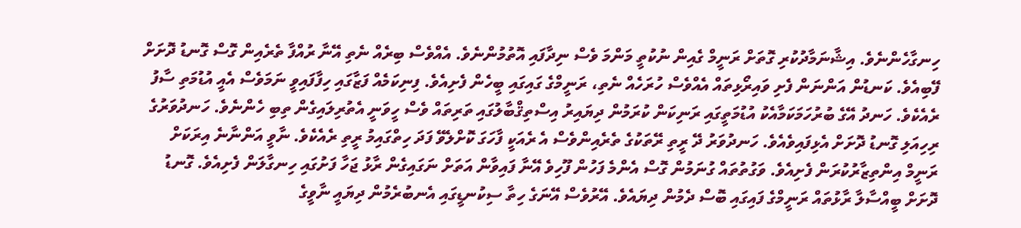ހިނގާހެންނެވެ. އިޝާނަމާދުކުރި ގޮތަށް ރަނީމް ގެއިން ނުކުތީ މަންމަ ވެސް ނިދާފައި އޮތުމުންނެވެ. އެއްވެސް ބިރެއް ނެތި އޭނާ ރުއްފާ ތެރެއިން ގޮސް ގޮނޑު ދޮށަށް ފޭބިއެވެ. ކަނޑުން އަންނަން ފެށި ވައިރޯޅިތައް އެއްވެސް ހުރަހެއް ނެތި، ރަނީމްގެ ގައިގައި ބީހެން ފެށިއެވެ. ފިނިކަމެއް ފަޒާގައި ހިފާފައިވީ ނަމަވެސް އެއީ އުޑުމަތި ސާފު ރެއެކެވެ. ހަނދު އޭގެ ބުރުހަމަކަމާއެކު އުޑުމަތީގައި ރަނިކަން ކުރަމުން ދިޔައިރު އިސްތިޤްބާލުގައި ތަރިތައް ވެސް ހީވަނީ އެތުރިލައިގެން ތިބި ހެންނެވެ. ހަނދުވަރުގެ ރިހިއަލި ގޮނޑު ދޮށަށް އެޅިފައިވެއެވެ. ހަނދުވަރު ދޭ ރީތި ރޭތަކުގެ ތެރެއިންވެސް އެ ރެއަކީ ފާހަގަ ކޮށްލެވޭ ފަދަ ހިތްގައިމު ރީތި ރެއެކެވެ. ނާވީ އަންނާނެ އިރަކަށް ރަނީމް އިންތިޒާރުކުރަން ފެށިއެވެ. ވަގުތުތައް ގުނަމުން ގޮސް އެންމެ ފަހުން ފޫހިވެ އޭނާ ފައިވާން އަތަށް ނަގައިގެން ރާޅު ޖަހާ ފަށުގައި ހިނގާލަން ފެށިއެވެ. ގޮނޑު ދޮށަށް ބީއްސާލާ ރާޅުތައް ރަނީމްގެ ފައިގައި ބޮސް ދެމުން ދިޔައެވެ. އޭރުވެސް އޭނަގެ ހިތާ ސިކުނޑީގައި އެނބުރެމުން ދިޔައީ ނާވީގެ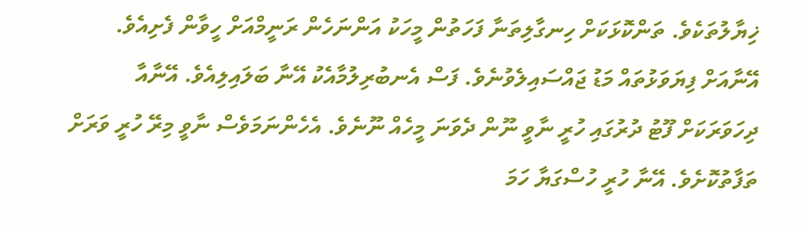ޚިޔާލުތަކެވެ. ތަންކޮޅަކަށް ހިނގާލިތަނާ ފަހަތުން މީހަކު އަންނަހެން ރަނީމްއަށް ހީވާން ފެށިއެވެ. އޭނާއަށް ފިޔަވަޅުތައް މަޑު ޖައްސައިލެވުނެވެ. ފަސް އެނބުރިލުމާއެކު އޭނާ ބަލައިލިއެވެ. އޭނާއާ ދިހަވަރަކަށް ފޫޓު ދުރުގައި ހުރީ ނާވީ ނޫން ދެވަނަ މީހެއް ނޫނެވެ. އެހެންނަމަވެސް ނާވީ މިރޭ ހުރީ ވަރަށް ތަފާތުކޮށެވެ. އޭނާ ހުރީ ހުސްގަޔާ ހަމަ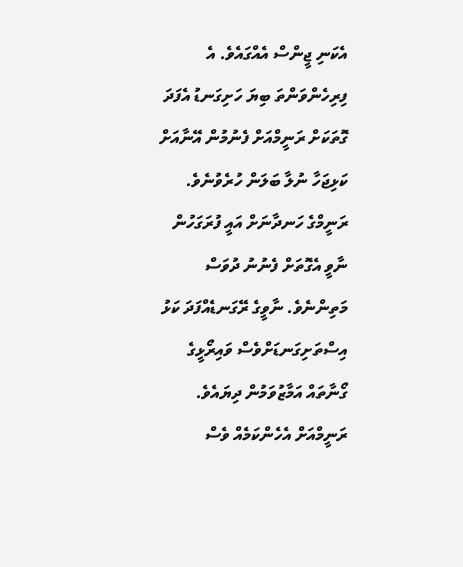އެކަނި ޖީންސް އެއްގައެވެ. އެ ފިރިހެންވަންތަ ބިޔަ ހަށިގަނޑު އެފަދަ ގޮތަކަށް ރަނީމްއަށް ފެނުމުން އޭނާއަށް ކަޅިޖަހާ ނުލާ ބަލަން ހުރެވުނެވެ. ރަނީމްގެ ހަނދާނަށް އައީ ފުރަގަހުން ނާވީ އެގޮތަށް ފެނުނު ދުވަސް މަތިންނެވެ. ނާވީގެ ރޭގަނޑެއްފަދަ ކަޅު އިސްތަށިގަނޑަށްވެސް ވައިރޯޅީގެ ގޯނާތައް އަމާޒުވަމުން ދިޔައެވެ. ރަނީމްއަށް އެހެންކަމެއް ވެސް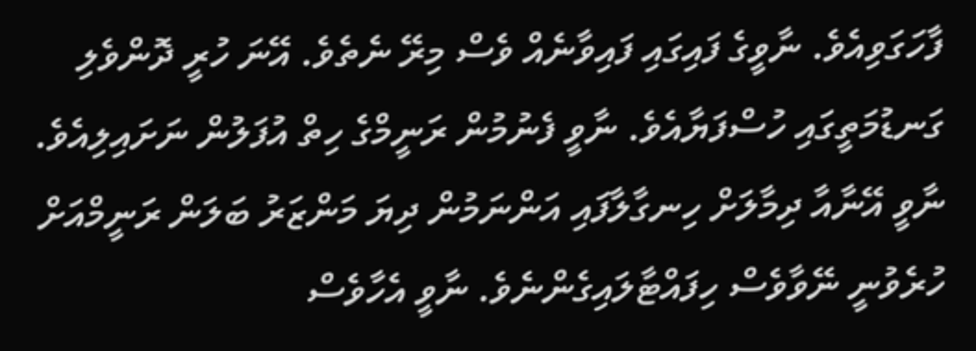ފާހަގަވިއެވެ. ނާވީގެ ފައިގައި ފައިވާނެއް ވެސް މިރޭ ނެތެވެ. އޭނަ ހުރީ ދޮންވެލި ގަނޑުމަތީގައި ހުސްފަޔާއެވެ. ނާވީ ފެނުމުން ރަނީމްގެ ހިތް އުފަލުން ނަށައިލިއެވެ. ނާވީ އޭނާއާ ދިމާލަށް ހިނގާލާފައި އަންނަމުން ދިޔަ މަންޒަރު ބަލަން ރަނީމްއަށް ހުރެވުނީ ނޭވާވެސް ހިފައްޓާލައިގެންނެވެ. ނާވީ އެހާވެސް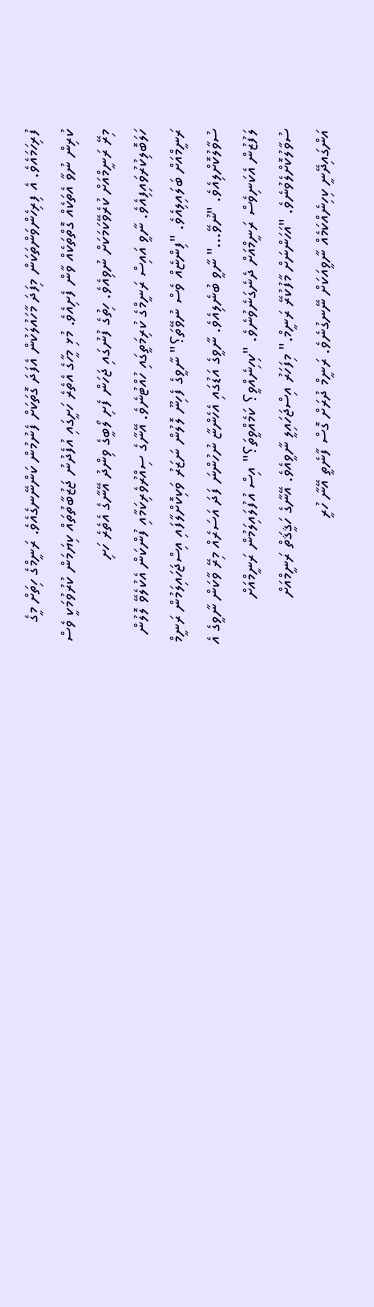ފުރިހަމައެވެ. އެ ފިރިހެންވަންތަކަން މިފަދަ މާހައުލަކުން އެފަދަ ގޮތަކަށް ފެނުމުން ކަންނޭނގެއެވެ. ރަނީމްގެ ހިތަށް މީގެ ކުރިން ނުވާ އެތަކެއް ގޮތްތަކެއް ވާން ފެށިއެވެ. މުޅި މީހާގެ އެތެރެ ހަށީގައި އުފެދުނު ޖަޒުބާތުތައް ކިޔަމަން ކުރުވުމަކީ ވެސް މިރޭ ރަނީމްއަށް ކުރެވޭކަމަކަށް ނުވިއެވެ. ހިތުގެ ފުނުގައި ޖަހަން ފެށި ލޯބީގެ ވިންދު އޭނާގެ އެތެރެ ހަށި ހަލަބޮލިކުރުވައިފިއެވެ. ނާވީ އައިސް ރަނީމްގެ ކުރިމަތީގައި ހުއްޓުނެވެ. އޭނާގެ ސިއްރުވެރިކަމާއި ފުންކަން އެކުލެވޭ ލޮލުން ރަނީމްއަށް ބަލައިލިއެވެ. "ފިންޏެއް ވެސް ނުވޭތަ؟" ނާވީގެ ފެހިނޫ ލޮލުން ނަޒަރު ވަކިކޮށްލާފައި އިސްޖަހައިލަމުން ރަނީމް ސުވާލުކޮށްލިއެވެ. "ނުވޭ..." ނާވީ ބުނެލިއެވެ. ނާވީގެ އަޑުގައި އެހެންޏާ ނުހުންނަ ފަދަ އަސަރެއް މިރޭ ވާކަން ނާވީގެ އެ ލަފުޒުން އެކަނިވެސް ރަނީމްއަށް ދެނެގަނެވުނެވެ. "ކިހިނެއްވީ؟ ކަމެއްވީތަ؟" އިސް އުފުލައިލަމުން ރަނީމްއަށް ސުވާލުކޮށްލެވުނެވެ. "އަހަންނަށް މާފުކުރޭ ރަނީމް." މިފަހަރު އިސްޖަހައިލީ ނާވީއެވެ. އޭނާގެ ހަޤީޤަތް ރަނީމްއަށް އަންގައިދޭނީ ކިހިނެއްކަމެއް ނާވީއަކަށް ނޭނގުނެވެ. ރަނީމް ދުރަށް ގޮސް ފާނެތީ އޭނާ ހުރީ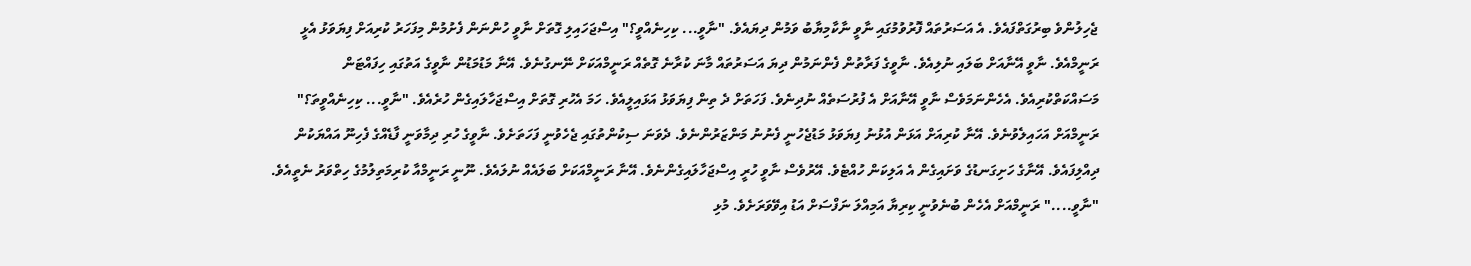ޖެހިލުންވެ ބިރުގަތްފައެވެ. އެ އަސަރުތައް ފޮރުވުމުގައި ނާވީ ނާކާމިޔާބު ވަމުން ދިޔައެވެ. "ނާވީ... ކިހިނެއްވީ؟" އިސްޖަހައިލި ގޮތަށް ނާވީ ހުންނަން ފެށުމުން މިފަހަރު ކުރިއަށް ފިޔަވަޅު އެޅީ ރަނީމްއެވެ. ނާވީ އޭނާއަށް ބަލައި ނުލިއެވެ. ނާވީގެ ފަރާތުން ފެންނަމުން ދިޔަ އަސަރުތައް މާނަ ކުރާނެ ގޮތެއް ރަނީމްއަކަށް ނޭނގުނެވެ. އޭނާ މަޑުމަޑުން ނާވީގެ އަތުގައި ހިފައްޓަން މަސައްކަތްކުރިއެވެ. އެހެންނަމަވެސް ނާވީ އޭނާއަށް އެ ފުރުސަތެއް ނުދިނެވެ. ފަހަތަށް ދެ ތިން ފިޔަވަޅު އަޅައިލީއެވެ. ހަމަ އެހުރި ގޮތަށް އިސްޖަހާލައިގެން ހުރެއެވެ. "ނާވީ... ކިހިނެއްވީތަ؟" ރަނީމްއަށް އަހައިލެވުނެވެ. އޭނާ ކުރިއަށް އަޅަން އުޅުނު ފިޔަވަޅު މަޑުޖެހުނީ ފެނުނު މަންޒަރުންނެވެ. ދެވަނަ ސިކުންތުގައި ޖެހެވުނީ ފަހަތަށެވެ. ނާވީގެ ހުރި ދިމާވަނީ ފާޑެއްގެ ފެހިނޫ އައްޔަކުން ދިއްލިފައެވެ. އޭނާގެ ހަށިގަނޑުގެ ވަށައިގެން އެ އަލިކަން ހުއްޓެވެ. އޭރުވެސް ނާވީ ހުރީ އިސްޖަހާލައިގެންނެވެ. އޭނާ ރަނީމްއަކަށް ބަލައެއް ނުލައެވެ. ނޫނީ ރަނީމްއާ ކުރިމަތިލުމުގެ ހިތްވަރު ނެތީއެވެ. "ނާވީ...." ރަނީމްއަށް އެހެން ބުނެވުނީ ކިރިޔާ އަމިއްލަ ނަފްސަށް އަޑު އިވޭވަރަށެވެ. މުޅި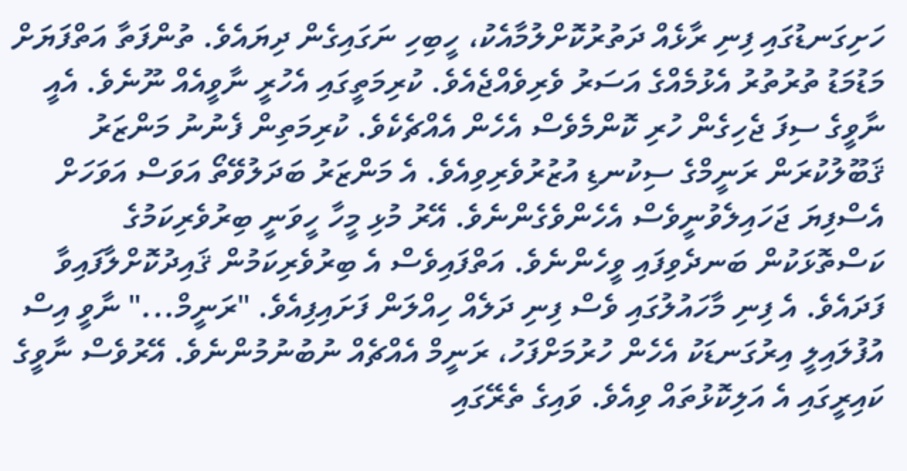ހަށިގަނޑުގައި ފިނި ރާޅެއް ދަތުރުކޮށްލުމާއެކު، ހީބިހި ނަގައިގެން ދިޔައެވެ. ތުންފަތާ އަތްފަޔަށް މަޑުމަޑު ތުރުތުރު އެޅުމެއްގެ އަސަރު ވެރިވެއްޖެއެވެ. ކުރިމަތީގައި އެހުރީ ނާވީއެއް ނޫނެވެ. އެއީ ނާވީގެ ސިފަ ޖެހިގެން ހުރި ކޮންމެވެސް އެހެން އެއްޗެކެވެ. ކުރިމަތިން ފެނުނު މަންޒަރު ޤަބޫލުކުރަން ރަނީމްގެ ސިކުނޑި އުޒުރުވެރިވިއެވެ. އެ މަންޒަރު ބަދަލުވޭތޯ އަވަސް އަވަހަށް އެސްފިޔަ ޖަހައިލެވުނީވެސް އެހެންވެގެންނެވެ. އޭރު މުޅި މީހާ ހީވަނީ ބިރުވެރިކަމުގެ ކަސްތޮޅަކުން ބަނދެވިފައި ވީހެންނެވެ. އަތްފައިވެސް އެ ބިރުވެރިކަމުން ޤައިދުކޮށްލާފައިވާ ފަދައެވެ. އެ ފިނި މާހައުލުގައި ވެސް ފިނި ދަލެއް ހިއްލަން ފަށައިފިއެވެ. "ރަނީމް..." ނާވީ އިސް އުފުލައިލީ އިރުގަނޑަކު އެހެން ހުރުމަށްފަހު، ރަނީމް އެއްޗެއް ނުބުނުމުންނެވެ. އޭރުވެސް ނާވީގެ ކައިރީގައި އެ އަލިކޮޅުތައް ވިއެވެ. ވައިގެ ތެރޭގައި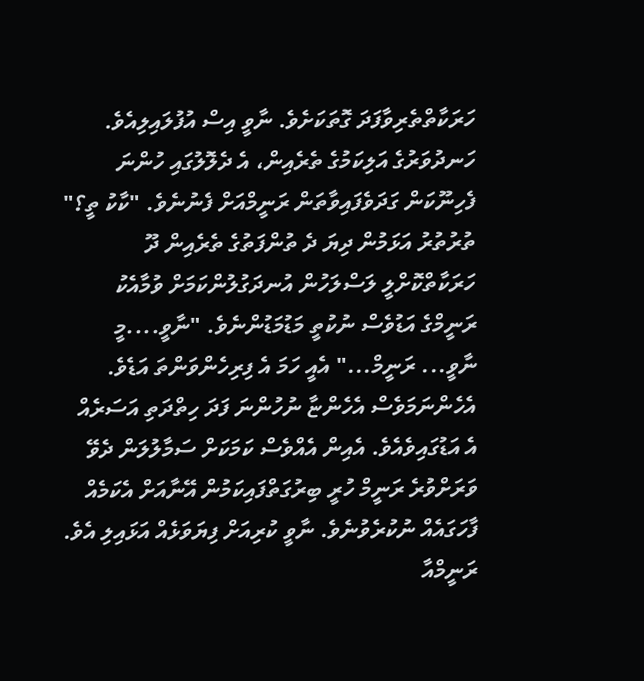ހަރަކާތްތެރިވާފަދަ ގޮތަކަށެވެ. ނާވީ އިސް އުފުލައިލިއެވެ. ހަނދުވަރުގެ އަލިކަމުގެ ތެރެއިން، އެ ދެލޮލުގައި ހުންނަ ފެހިނޫކަން ގަދަވެފައިވާތަން ރަނީމްއަށް ފެނުނެވެ. "ކާކު ތީ؟" ތުރުތުރު އަޅަމުން ދިޔަ ދެ ތުންފަތުގެ ތެރެއިން ދޫ ހަރަކާތްކޮށްލީ ލަސްލަހުން އުނދަގުލުންކަމަށް ވުމާއެކު ރަނީމްގެ އަޑުވެސް ނުކުތީ މަޑުމަޑުންނެވެ. "ނާވީ....މީ ނާވީ... ރަނީމް..." އެއީ ހަމަ އެ ފިރިހެންވަންތަ އަޑެވެ. އެހެންނަމަވެސް އެހެންޏާ ނުހުންނަ ފަދަ ހިތްދަތި އަސަރެއް އެ އަޑުގައިވެއެވެ. އެއިން އެއްވެސް ކަމަކަށް ސަމާލުލަން ދެވޭ ވަރަށްވުރެ ރަނީމް ހުރީ ބިރުގަތްފައިކަމުން އޭނާއަށް އެކަމެއް ފާހަގައެއް ނުކުރެވުނެވެ. ނާވީ ކުރިއަށް ފިޔަވަޅެއް އަޅައިލި އެވެ. ރަނީމްއާ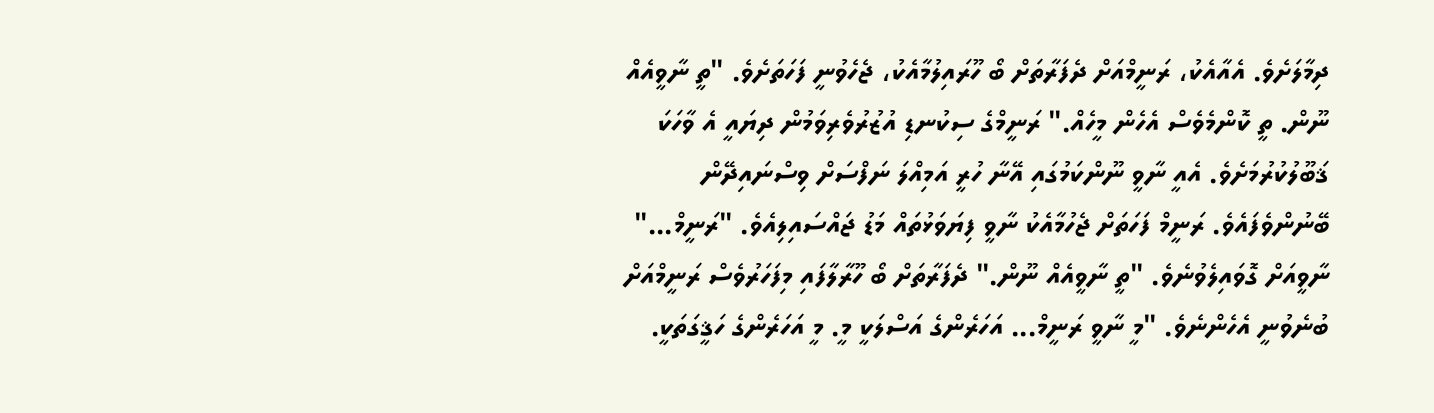ދިމާލަށެވެ. އެއާއެކު، ރަނީމްއަށް ދެފަރާތަށް ބޯ ހޫރައިލުމާއެކު، ޖެހެވުނީ ފަހަތަށެވެ. "ތީ ނާވީއެއް ނޫން. ތީ ކޮންމެވެސް އެހެން މީހެއް." ރަނީމްގެ ސިކުނޑި އުޒުރުވެރިވަމުން ދިޔައީ އެ ވާހަކަ ޤަބޫލުކުރުމަށެވެ. އެއީ ނާވީ ނޫންކަމުގައި އޭނާ ހުރީ އަމިއްލަ ނަފްސަށް ވިސްނައިދޭން ބޭނުންވެފައެވެ. ރަނީމް ފަހަތަށް ޖެހުމާއެކު ނާވީ ފިޔަވަޅުތައް މަޑު ޖައްސައިލިއެވެ. "ރަނީމް..." ނާވީއަށް ގޮވައިލެވުނެވެ. "ތީ ނާވީއެއް ނޫން." ދެފަރާތަށް ބޯ ހޫރާލާފައި މިފަހަރުވެސް ރަނީމްއަށް ބުނެވުނީ އެހެންނެވެ. "މީ ނާވީ ރަނީމް... އަހަރެންގެ އަސްލަކީ މީ. މީ އަހަރެންގެ ހަޤީގަތަކީ.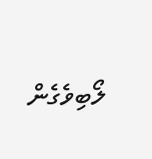ލޯބިވެގެން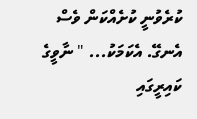ކުރެވުނީ ކުށެއްކަން ވެސް އެނގޭ. އެކަމަކު... " ނާވީގެ ކައިރީގައި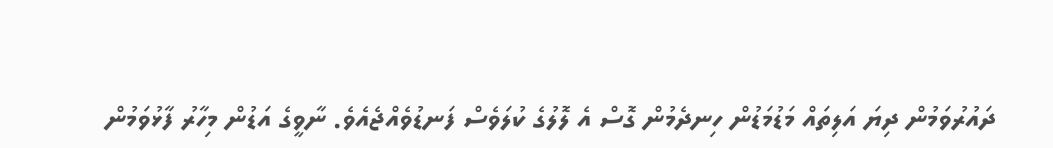ދައުރުވަމުން ދިޔަ އަލިތައް މަޑުމަޑުން ހިނދެމުން ގޮސް އެ ލޮލުގެ ކުލަވެސް ފަނޑުވެއްޖެއެވެ. ނާވީގެ އަޑުން މިހާރު ފާޅުވަމުން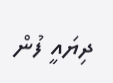ދިޔައީ ފުން